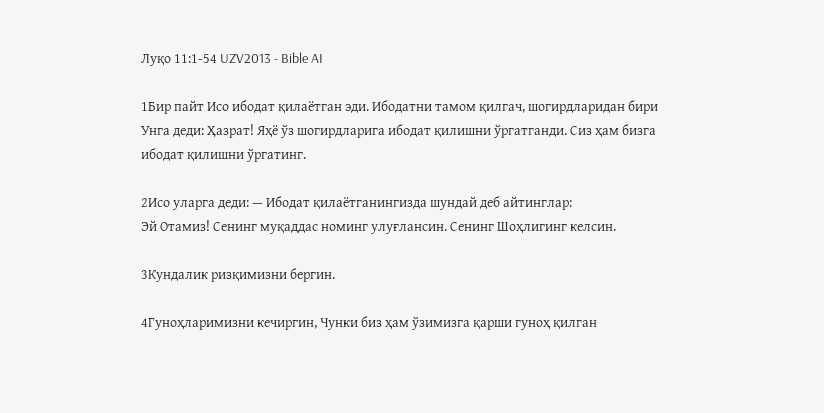Луқо 11:1-54 UZV2013 - Bible AI

1Бир пайт Исо ибодат қилаётган эди. Ибодатни тамом қилгач, шогирдларидан бири Унга деди: Ҳазрат! Яҳё ўз шогирдларига ибодат қилишни ўргатганди. Сиз ҳам бизга ибодат қилишни ўргатинг.

2Исо уларга деди: — Ибодат қилаётганингизда шундай деб айтинглар:
Эй Отамиз! Сенинг муқаддас номинг улуғлансин. Сенинг Шоҳлигинг келсин.

3Кундалик ризқимизни бергин.

4Гуноҳларимизни кечиргин, Чунки биз ҳам ўзимизга қарши гуноҳ қилган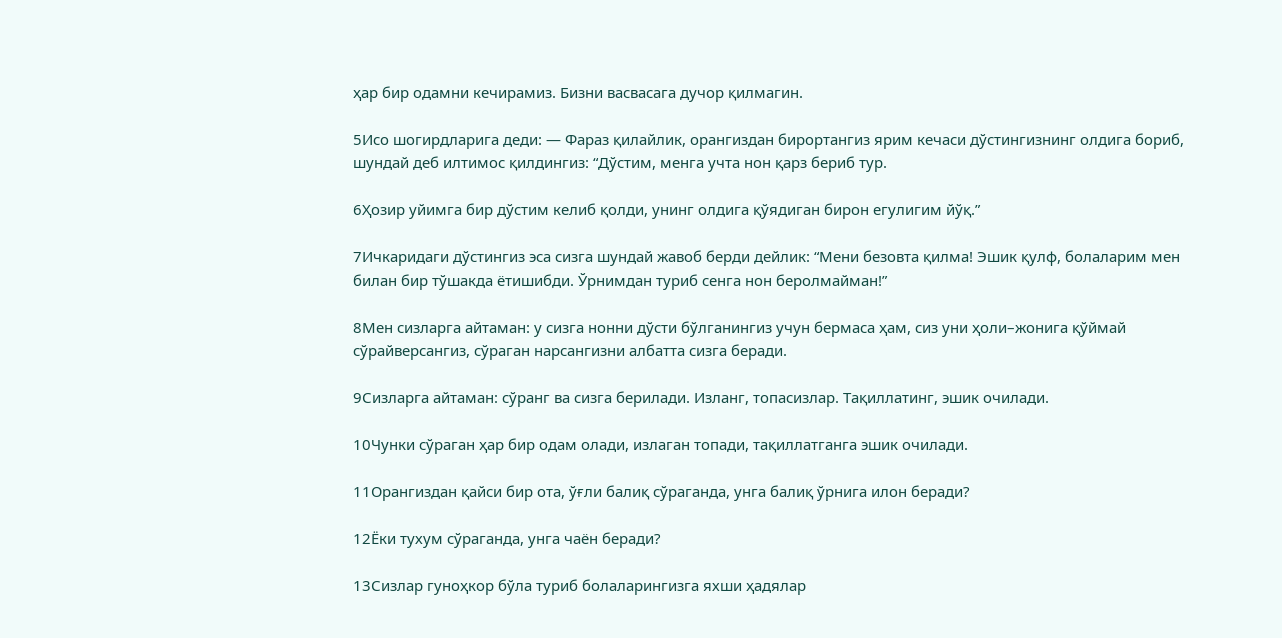ҳар бир одамни кечирамиз. Бизни васвасага дучор қилмагин.

5Исо шогирдларига деди: — Фараз қилайлик, орангиздан бирортангиз ярим кечаси дўстингизнинг олдига бориб, шундай деб илтимос қилдингиз: “Дўстим, менга учта нон қарз бериб тур.

6Ҳозир уйимга бир дўстим келиб қолди, унинг олдига қўядиган бирон егулигим йўқ.”

7Ичкаридаги дўстингиз эса сизга шундай жавоб берди дейлик: “Мени безовта қилма! Эшик қулф, болаларим мен билан бир тўшакда ётишибди. Ўрнимдан туриб сенга нон беролмайман!”

8Мен сизларга айтаман: у сизга нонни дўсти бўлганингиз учун бермаса ҳам, сиз уни ҳоли–жонига қўймай сўрайверсангиз, сўраган нарсангизни албатта сизга беради.

9Сизларга айтаман: сўранг ва сизга берилади. Изланг, топасизлар. Тақиллатинг, эшик очилади.

10Чунки сўраган ҳар бир одам олади, излаган топади, тақиллатганга эшик очилади.

11Орангиздан қайси бир ота, ўғли балиқ сўраганда, унга балиқ ўрнига илон беради?

12Ёки тухум сўраганда, унга чаён беради?

13Сизлар гуноҳкор бўла туриб болаларингизга яхши ҳадялар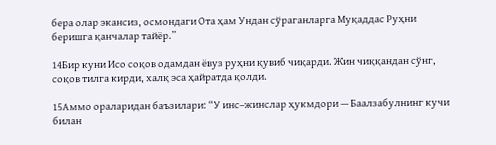бера олар экансиз, осмондаги Ота ҳам Ундан сўраганларга Муқаддас Руҳни беришга қанчалар тайёр.”

14Бир куни Исо соқов одамдан ёвуз руҳни қувиб чиқарди. Жин чиққандан сўнг, соқов тилга кирди, халқ эса ҳайратда қолди.

15Аммо ораларидан баъзилари: “У инс–жинслар ҳукмдори — Баалзабулнинг кучи билан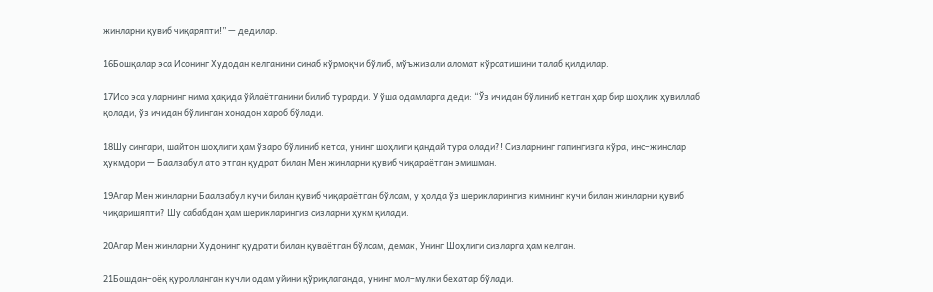жинларни қувиб чиқаряпти!” — дедилар.

16Бошқалар эса Исонинг Худодан келганини синаб кўрмоқчи бўлиб, мўъжизали аломат кўрсатишини талаб қилдилар.

17Исо эса уларнинг нима ҳақида ўйлаётганини билиб турарди. У ўша одамларга деди: “Ўз ичидан бўлиниб кетган ҳар бир шоҳлик ҳувиллаб қолади, ўз ичидан бўлинган хонадон хароб бўлади.

18Шу сингари, шайтон шоҳлиги ҳам ўзаро бўлиниб кетса, унинг шоҳлиги қандай тура олади?! Сизларнинг гапингизга кўра, инс–жинслар ҳукмдори — Баалзабул ато этган қудрат билан Мен жинларни қувиб чиқараётган эмишман.

19Агар Мен жинларни Баалзабул кучи билан қувиб чиқараётган бўлсам, у ҳолда ўз шерикларингиз кимнинг кучи билан жинларни қувиб чиқаришяпти? Шу сабабдан ҳам шерикларингиз сизларни ҳукм қилади.

20Агар Мен жинларни Худонинг қудрати билан қуваётган бўлсам, демак, Унинг Шоҳлиги сизларга ҳам келган.

21Бошдан–оёқ қуролланган кучли одам уйини қўриқлаганда, унинг мол–мулки бехатар бўлади.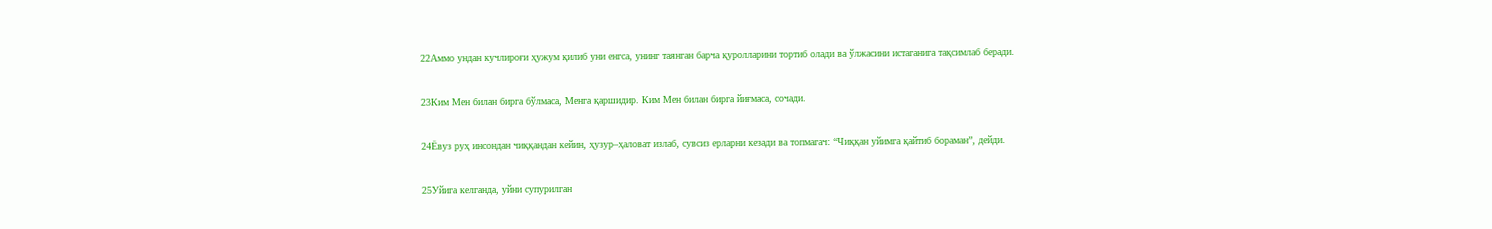22Аммо ундан кучлироғи ҳужум қилиб уни енгса, унинг таянган барча қуролларини тортиб олади ва ўлжасини истаганига тақсимлаб беради.

23Ким Мен билан бирга бўлмаса, Менга қаршидир. Ким Мен билан бирга йиғмаса, сочади.

24Ёвуз руҳ инсондан чиққандан кейин, ҳузур–ҳаловат излаб, сувсиз ерларни кезади ва топмагач: “Чиққан уйимга қайтиб бораман”, дейди.

25Уйига келганда, уйни супурилган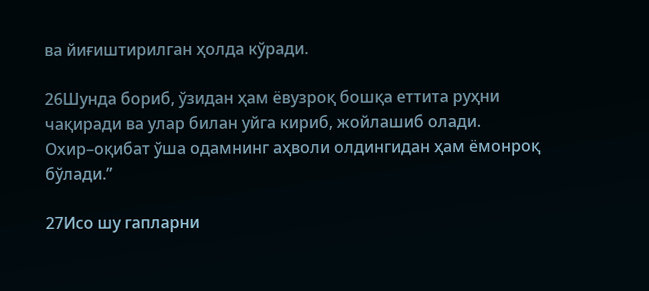ва йиғиштирилган ҳолда кўради.

26Шунда бориб, ўзидан ҳам ёвузроқ бошқа еттита руҳни чақиради ва улар билан уйга кириб, жойлашиб олади. Охир–оқибат ўша одамнинг аҳволи олдингидан ҳам ёмонроқ бўлади.”

27Исо шу гапларни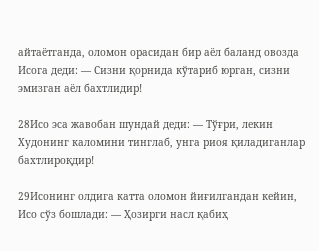айтаётганда, оломон орасидан бир аёл баланд овозда Исога деди: — Сизни қорнида кўтариб юрган, сизни эмизган аёл бахтлидир!

28Исо эса жавобан шундай деди: — Тўғри, лекин Худонинг каломини тинглаб, унга риоя қиладиганлар бахтлироқдир!

29Исонинг олдига катта оломон йиғилгандан кейин, Исо сўз бошлади: — Ҳозирги насл қабиҳ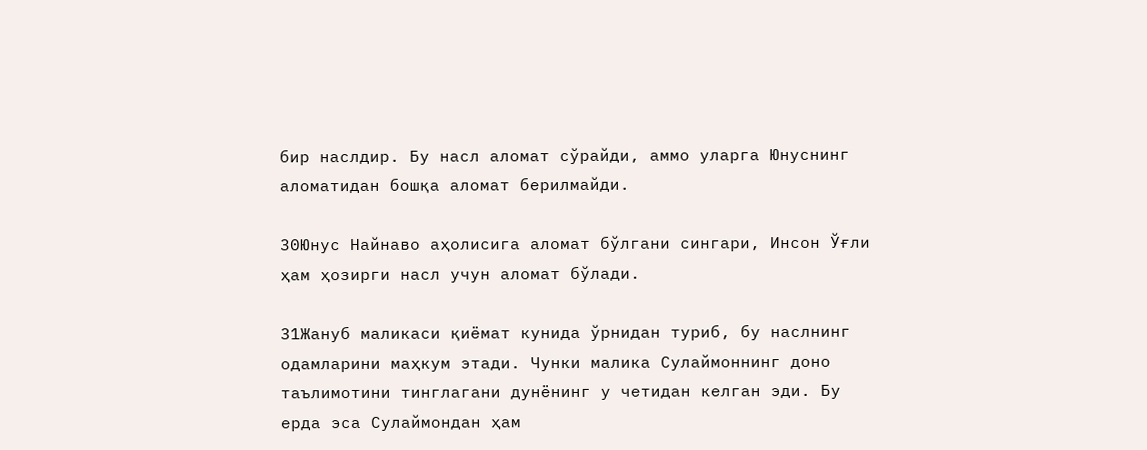бир наслдир. Бу насл аломат сўрайди, аммо уларга Юнуснинг аломатидан бошқа аломат берилмайди.

30Юнус Найнаво аҳолисига аломат бўлгани сингари, Инсон Ўғли ҳам ҳозирги насл учун аломат бўлади.

31Жануб маликаси қиёмат кунида ўрнидан туриб, бу наслнинг одамларини маҳкум этади. Чунки малика Сулаймоннинг доно таълимотини тинглагани дунёнинг у четидан келган эди. Бу ерда эса Сулаймондан ҳам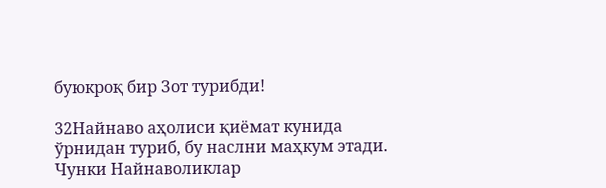буюкроқ бир Зот турибди!

32Найнаво аҳолиси қиёмат кунида ўрнидан туриб, бу наслни маҳкум этади. Чунки Найнаволиклар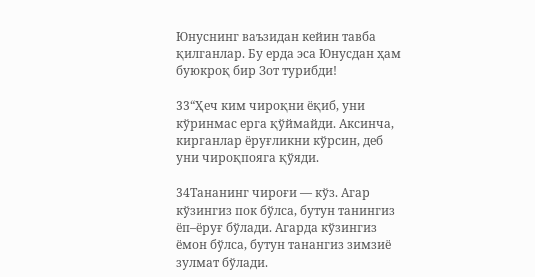Юнуснинг ваъзидан кейин тавба қилганлар. Бу ерда эса Юнусдан ҳам буюкроқ бир Зот турибди!

33“Ҳеч ким чироқни ёқиб, уни кўринмас ерга қўймайди. Аксинча, кирганлар ёруғликни кўрсин, деб уни чироқпояга қўяди.

34Тананинг чироғи — кўз. Агар кўзингиз пок бўлса, бутун танингиз ёп–ёруғ бўлади. Агарда кўзингиз ёмон бўлса, бутун танангиз зимзиё зулмат бўлади.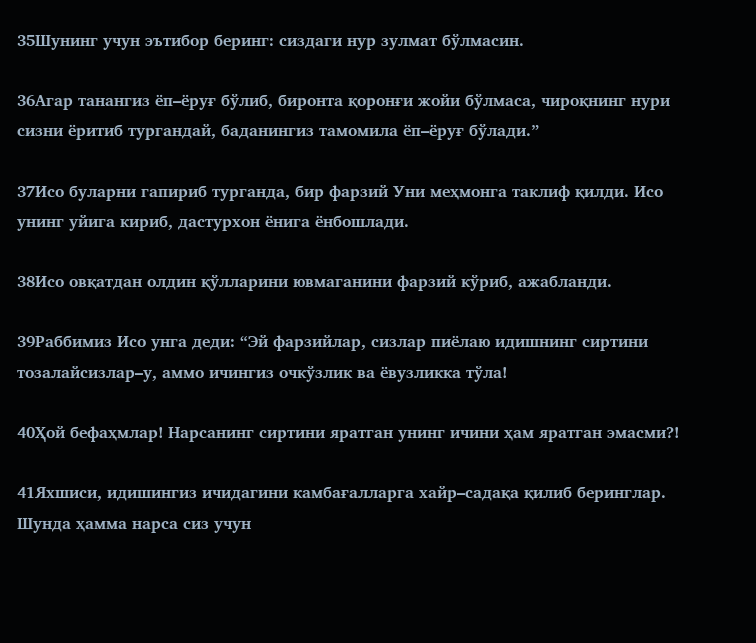35Шунинг учун эътибор беринг: сиздаги нур зулмат бўлмасин.

36Агар танангиз ёп–ёруғ бўлиб, биронта қоронғи жойи бўлмаса, чироқнинг нури сизни ёритиб тургандай, баданингиз тамомила ёп–ёруғ бўлади.”

37Исо буларни гапириб турганда, бир фарзий Уни меҳмонга таклиф қилди. Исо унинг уйига кириб, дастурхон ёнига ёнбошлади.

38Исо овқатдан олдин қўлларини ювмаганини фарзий кўриб, ажабланди.

39Раббимиз Исо унга деди: “Эй фарзийлар, сизлар пиёлаю идишнинг сиртини тозалайсизлар–у, аммо ичингиз очкўзлик ва ёвузликка тўла!

40Ҳой бефаҳмлар! Нарсанинг сиртини яратган унинг ичини ҳам яратган эмасми?!

41Яхшиси, идишингиз ичидагини камбағалларга хайр–садақа қилиб беринглар. Шунда ҳамма нарса сиз учун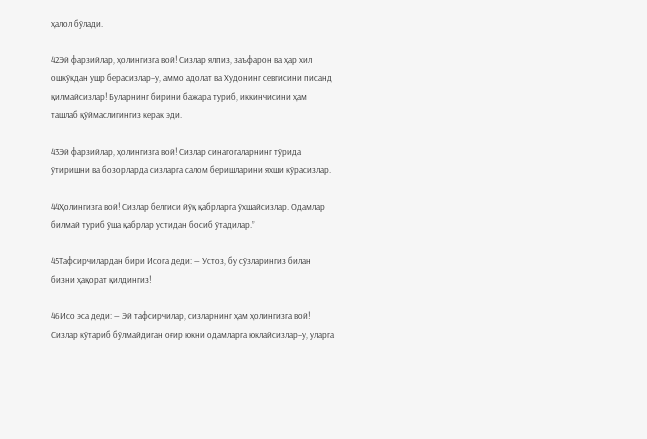ҳалол бўлади.

42Эй фарзийлар, ҳолингизга вой! Сизлар ялпиз, заъфарон ва ҳар хил ошкўкдан ушр берасизлар–у, аммо адолат ва Худонинг севгисини писанд қилмайсизлар! Буларнинг бирини бажара туриб, иккинчисини ҳам ташлаб қўймаслигингиз керак эди.

43Эй фарзийлар, ҳолингизга вой! Сизлар синагогаларнинг тўрида ўтиришни ва бозорларда сизларга салом беришларини яхши кўрасизлар.

44Ҳолингизга вой! Сизлар белгиси йўқ қабрларга ўхшайсизлар. Одамлар билмай туриб ўша қабрлар устидан босиб ўтадилар.”

45Тафсирчилардан бири Исога деди: — Устоз, бу сўзларингиз билан бизни ҳақорат қилдингиз!

46Исо эса деди: — Эй тафсирчилар, сизларнинг ҳам ҳолингизга вой! Сизлар кўтариб бўлмайдиган оғир юкни одамларга юклайсизлар–у, уларга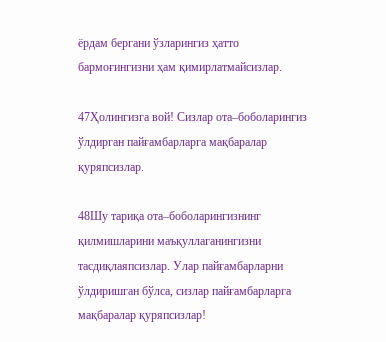ёрдам бергани ўзларингиз ҳатто бармоғингизни ҳам қимирлатмайсизлар.

47Ҳолингизга вой! Сизлар ота–боболарингиз ўлдирган пайғамбарларга мақбаралар қуряпсизлар.

48Шу тариқа ота–боболарингизнинг қилмишларини маъқуллаганингизни тасдиқлаяпсизлар. Улар пайғамбарларни ўлдиришган бўлса, сизлар пайғамбарларга мақбаралар қуряпсизлар!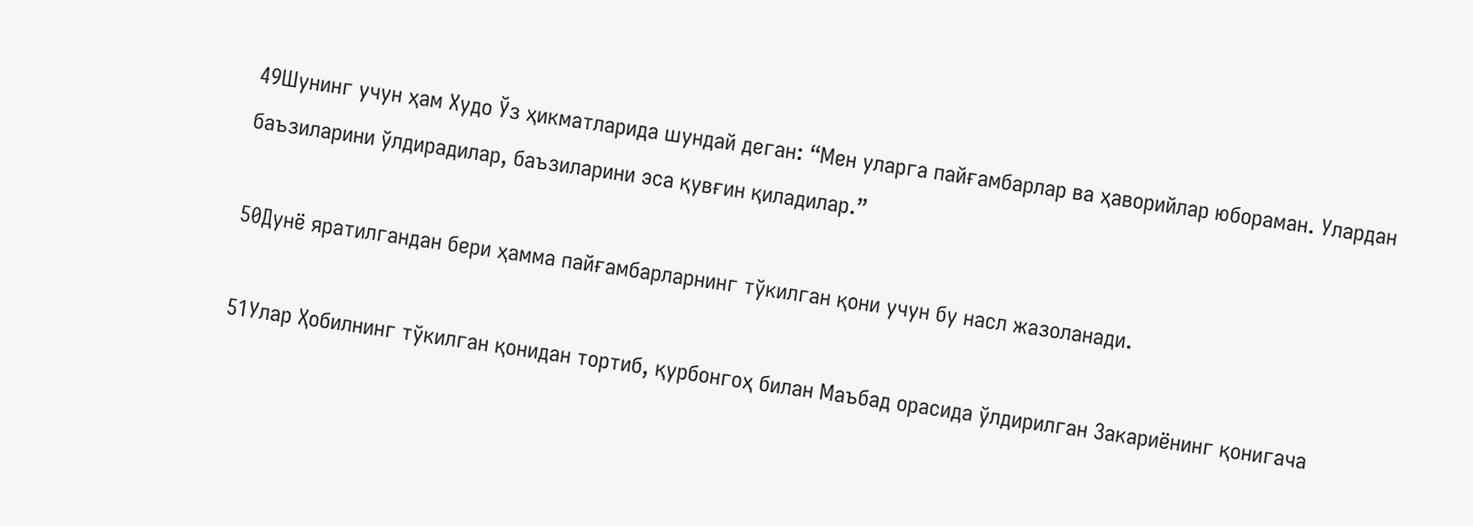49Шунинг учун ҳам Худо Ўз ҳикматларида шундай деган: “Мен уларга пайғамбарлар ва ҳаворийлар юбораман. Улардан баъзиларини ўлдирадилар, баъзиларини эса қувғин қиладилар.”

50Дунё яратилгандан бери ҳамма пайғамбарларнинг тўкилган қони учун бу насл жазоланади.

51Улар Ҳобилнинг тўкилган қонидан тортиб, қурбонгоҳ билан Маъбад орасида ўлдирилган Закариёнинг қонигача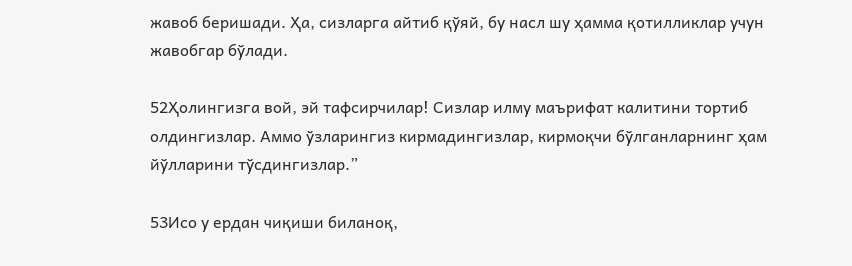жавоб беришади. Ҳа, сизларга айтиб қўяй, бу насл шу ҳамма қотилликлар учун жавобгар бўлади.

52Ҳолингизга вой, эй тафсирчилар! Сизлар илму маърифат калитини тортиб олдингизлар. Аммо ўзларингиз кирмадингизлар, кирмоқчи бўлганларнинг ҳам йўлларини тўсдингизлар.”

53Исо у ердан чиқиши биланоқ,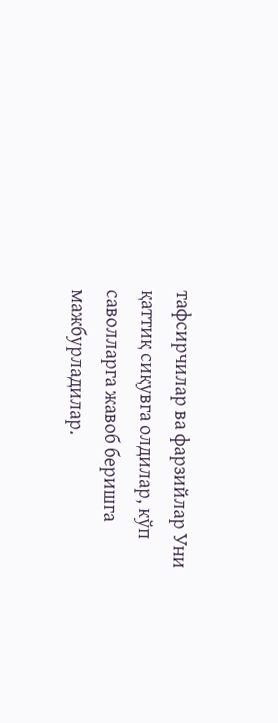тафсирчилар ва фарзийлар Уни қаттиқ сиқувга олдилар, кўп саволларга жавоб беришга мажбурладилар.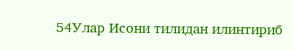54Улар Исони тилидан илинтириб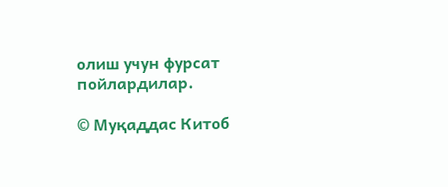олиш учун фурсат пойлардилар.

© Муқаддас Китоб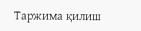Таржима қилиш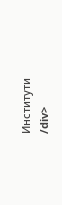Институти
/div>